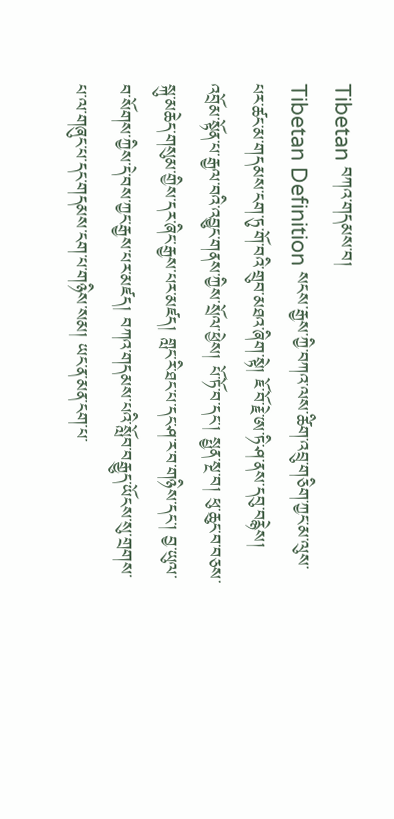Tibetan བཀའ་གདམས་བ།
Tibetan Definition སངས་རྒྱས་ཀྱི་བཀའ་ལས་ཚིག་འབྲུ་གཅིག་ཀྱང་མ་ལུས་པར་ཚང་མ་གདམས་ངག་ཏུ་གོ་བའི་གྲུབ་མཐའ་ཞིག་སྟེ། ཇོ་བོ་རྗེ་ཨ་ཏི་ཤ་ནས་དབུ་བརྙེས། འབྲོམ་སྟོན་པ་རྒྱལ་བའི་འབྱུང་གནས་ཀྱིས་སྲོལ་ཕྱེས། པོ་ཏོ་བ་དང་། སྤྱན་སྔ་བ། ཕུ་ཆུང་བ་བཅས་སྐུ་མཆེད་གསུམ་གྱིས་དར་ཞིང་རྒྱས་པར་མཛད། གླང་རི་ཐང་པ་དང་ཤ་ར་བ་གཉིས་དང་། བྱ་ཡུལ་བ་སོགས་ཀྱིས་དེ་བས་ཀྱང་རྒྱས་པར་མཛད། བཀའ་གདམས་པའི་སློབ་བརྒྱུད་ཡོངས་སུ་གྲགས་པ་ལ་གཞུང་པ་དང་གདམས་ངག་པ་གཉིས་སམ། ཡང་ན་མན་ངག་པ་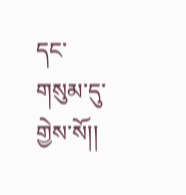དང་གསུམ་དུ་གྱེས་སོ།།